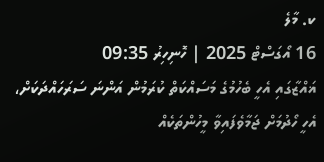ކ. މާލެ
16 އޯގަސްޓް 2025 | ހޮނިހިރު 09:35
ޣައްޒާގައި އެހީ ބެހުމުގެ މަސައްކަތް ކުރަމުން އަންނަ ސަރަހައްދަކަށް، އެހީ ހޯދުމަށް ޖަމާވެފައިވާ މީހުންތަކެއް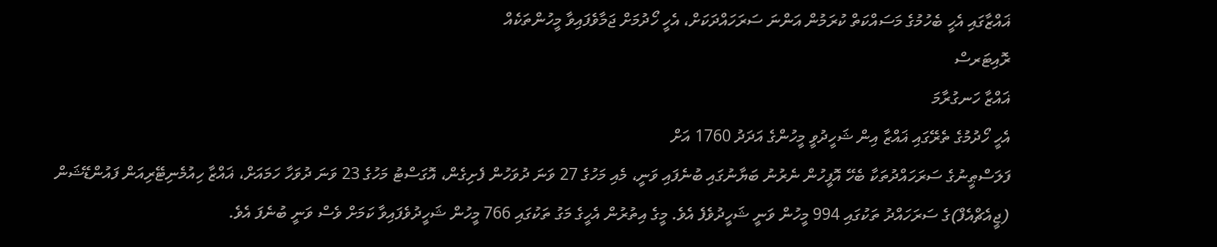ޣައްޒާގައި އެހީ ބެހުމުގެ މަސައްކަތް ކުރަމުން އަންނަ ސަރަހައްދަކަށް، އެހީ ހޯދުމަށް ޖަމާވެފައިވާ މީހުންތަކެއް
ރޮއިޓަރސް
ޣައްޒާ ހަނގުރާމަ
އެހީ ހޯދުމުގެ ތެރޭގައި ޣައްޒާ އިން ޝަހީދުވީ މީހުންގެ އަދަދު 1760 އަށް
ފަލަސްޠީނުގެ ސަރަހައްދުތަކާ ބެހޭ އޮފީހުން ނެރުނު ބަޔާނުގައި ބުނެފައި ވަނީ، މެއި މަހުގެ 27 ވަނަ ދުވަހުން ފެށިގެން، އޮގަސްޓު މަހުގެ 23 ވަނަ ދުވަހާ ހަމައަށް، ޣައްޒާ ހިއުމެނިޓޭރިއަން ފައުންޑޭޝަން (ޖީއެޗްއެފް)ގެ ސަރަހައްދު ތަކުގައި 994 މީހުން ވަނީ ޝަހީދުވެފެ އެވެ. މީގެ އިތުރުން އެހީގެ މަގު ތަކުގައި 766 މީހުން ޝަހީދުވެފައިވާ ކަމަށް ވެސް ވަނީ ބުނެފަ އެވެ.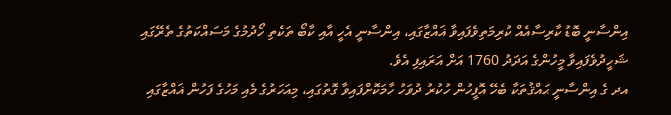އިންސާނީ ބޮޑު ކާރިސާއެއް ކުރިމަތިވެފައިވާ ޣައްޒާގައި، އިންސާނީ އެހީ އާއި ކާބޯ ތަކެތި ހޯދުމުގެ މަސައްކަތުގެ ތެރޭގައި ޝަހީދުވެފައިވާ މީހުންގެ އަދަދު 1760 އަށް އަރައިފި އެވެ.
އދ ގެ އިންސާނީ ޙައްޤުތަކާ ބެހޭ އޮފީހުން ހުކުރު ދުވަހު ހާމަކޮށްފައިވާ ގޮތުގައި، މިއަހަރުގެ މެއި މަހުގެ ފަހުން ޣައްޒާގައި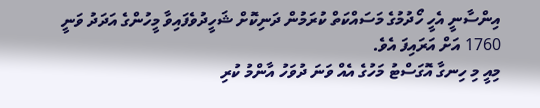އިންސާނީ އެހީ ހޯދުމުގެ މަސައްކަތް ކުރަމުން ދަނިކޮށް ޝަހީދުވެފައިވާ މީހުންގެ އަދަދު ވަނީ 1760 އަށް އަރައިފަ އެވެ.
މިއީ މި ހިނގާ އޮގަސްޓު މަހުގެ އެއް ވަނަ ދުވަހު އާންމު ކުރި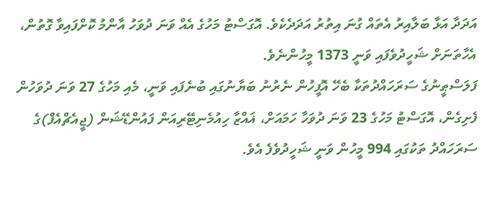އަދަދާ އަޅާ ބަލާއިރު އެތައް ގުނަ އިތުރު އަދަދެކެވެ. އޮގަސްޓު މަހުގެ އެއް ވަނަ ދުވަހު އާންމު ކޮށްފައިވާ ގޮތުން، އެހާތަނަށް ޝަހީދުވެފައި ވަނީ 1373 މީހުންނެވެ.
ފަލަސްޠީނުގެ ސަރަހައްދުތަކާ ބެހޭ އޮފީހުން ނެރުނު ބަޔާނުގައި ބުނެފައި ވަނީ، މެއި މަހުގެ 27 ވަނަ ދުވަހުން ފެށިގެން، އޮގަސްޓު މަހުގެ 23 ވަނަ ދުވަހާ ހަމައަށް، ޣައްޒާ ހިއުމެނިޓޭރިއަން ފައުންޑޭޝަން (ޖީއެޗްއެފް)ގެ ސަރަހައްދު ތަކުގައި 994 މީހުން ވަނީ ޝަހީދުވެފެ އެވެ.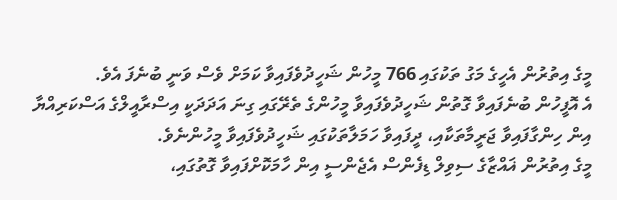މީގެ އިތުރުން އެހީގެ މަގު ތަކުގައި 766 މީހުން ޝަހީދުވެފައިވާ ކަމަށް ވެސް ވަނީ ބުނެފަ އެވެ.
އެ އޮފީހުން ބުނެފައިވާ ގޮތުން ޝަހީދުވެފައިވާ މީހުންގެ ތެރޭގައި ގިނަ އަދަދަކީ އިސްރާއީލްގެ އަސްކަރިއްޔާ އިން ހިންގާފައިވާ ޖަރީމާތަކާއި، ދީފައިވާ ހަމަލާތަކުގައި ޝަހީދުވެފައިވާ މީހުންނެވެ.
މީގެ އިތުރުން ޣައްޒާގެ ސިވިލް ޑިފެންސް އެޖެންސީ އިން ހާމަކޮށްފައިވާ ގޮތުގައި،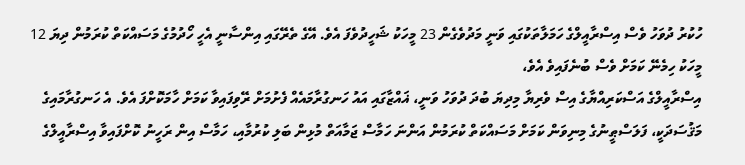ހުކުރު ދުވަހު ވެސް އިސްރާއީލްގެ ހަމަލާތަކުގައި ވަނީ މަދުވެގެން 23 މީހަކު ޝަހީދުވެފަ އެވެ. އޭގެ ތެރޭގައި އިންސާނީ އެހީ ހޯދުމުގެ މަސައްކަތް ކުރަމުން ދިޔަ 12 މީހަކު ހިމެނޭ ކަމަށް ވެސް ބުނެފައިވެ އެވެ،
އިސްރާއީލްގެ އަސްކަރިއްޔާގެ އިސް ވެރިޔާ މިދިޔަ ބުދަ ދުވަހު ވަނީ، ޣައްޒާގައި އައު ހަނގުރާމައެއް ފެށުމަށް ރޭވިފައިވާ ކަމަށް ހާމަކޮށްފަ އެވެ. އެ ހަނގުރާމައިގެ މަޤުސަދަކީ، ފަލަސްޠީނުގެ މިނިވަން ކަމަށް މަސައްކަތް ކުރަމުން އަންނަ ހަމާސް ޖަމާއަތް މުޅިން ބަލި ކުރުމާއި، ހަމާސް އިން ރަހީނު ކޮށްފައިވާ އިސްރާއީލްގެ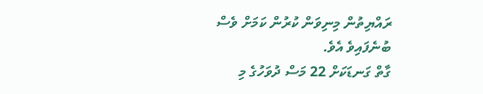ރައްޔިތުން މިނިވަން ކުރުން ކަމަށް ވެސް ބުނެފައިވެ އެވެ.
ގާތް ގަނޑަކަށް 22 މަސް ދުވަހުގެ މި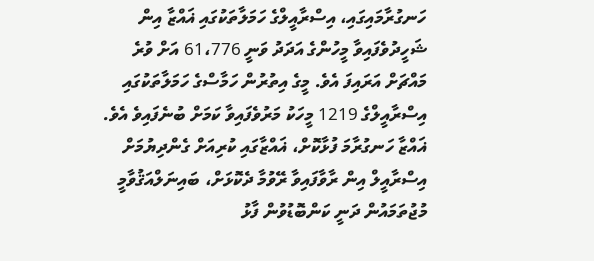ހަނގުރާމައިގައި، އިސްރާއީލްގެ ހަމަލާތަކުގައި ޣައްޒާ އިން ޝަހީދުވެފައިވާ މީހުންގެ އަދަދު ވަނީ 61،776 އަށް ވުރެ މައްޗަށް އަރައިފަ އެވެ. މީގެ އިތުރުން ހަމާސްގެ ހަމަލާތަކުގައި އިސްރާއީލްގެ 1219 މީހަކު މަރުވެފައިވާ ކަމަށް ބުނެފައިވެ އެވެ.
ޣައްޒާ ހަނގުރާމަ ފުޅާކޮށް، ޣައްޒާގައި ކުރިއަށް ގެންދިޔުމަށް އިސްރާއީލް އިން ރާވާފައިވާ ރޭވުމާ ދެކޮޅަށް، ބައިނަލްއަޤުވާމީ މުޖުތަމައުން ދަނީ ކަންބޮޑުވުން ފާޅު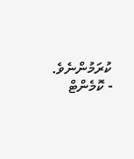ކުރަމުންނެވެ.
- ކޮމެންޓް